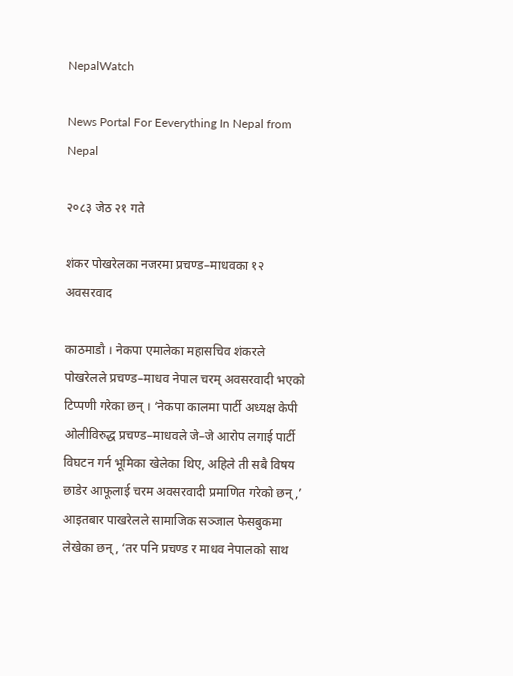NepalWatch

News Portal For Eeverything In Nepal from Nepal

२०८३ जेठ २१ गते

शंकर पोखरेलका नजरमा प्रचण्ड–माधवका १२ अवसरवाद

काठमाडौ । नेकपा एमालेका महासचिव शंकरले पोखरेलले प्रचण्ड–माधव नेपाल चरम् अवसरवादी भएको टिप्पणी गरेका छन् । ‘नेकपा कालमा पार्टी अध्यक्ष केपी ओलीविरुद्ध प्रचण्ड–माधवले जे–जे आरोप लगाई पार्टी विघटन गर्न भूमिका खेलेका थिए, अहिले ती सबै विषय छाडेर आफूलाई चरम अवसरवादी प्रमाणित गरेको छन्,’ आइतबार पाखरेलले सामाजिक सञ्जाल फेसबुकमा लेखेका छन्, ‘तर पनि प्रचण्ड र माधव नेपालको साथ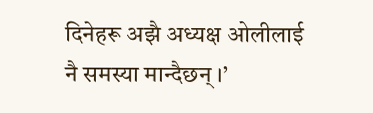दिनेहरू अझै अध्यक्ष ओलीलाई नै समस्या मान्दैछन् ।’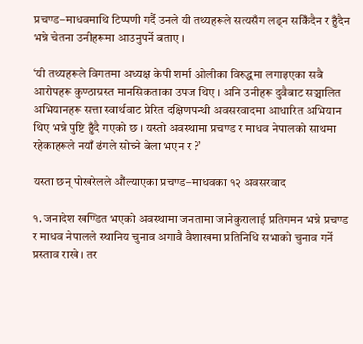प्रचण्ड–माधवमाथि टिप्पणी गर्दै उनले यी तथ्यहरूले सत्यसँग लड्न सकिँदैन र हुँदैन भन्ने चेतना उनीहरूमा आउनुपर्ने बताए ।

‘यी तथ्यहरूले विगतमा अध्यक्ष केपी शर्मा ओलीका विरुद्धमा लगाइएका सबै आरोपहरू कुण्ठाग्रस्त मानसिकताका उपज थिए । अनि उनीहरू दुवैबाट सञ्चालित अभियानहरू सत्ता स्वार्थवाट प्रेरित दक्षिणपन्थी अवसरवादमा आधारित अभियान थिए भन्ने पुष्टि हुँदै गएको छ । यस्तो अवस्थामा प्रचण्ड र माधव नेपालको साथमा रहेकाहरूले नयाँ ढंगले सोच्ने बेला भएन र ?’

यस्ता छन् पोखरेलले औंल्याएका प्रचण्ड–माधवका १२ अवसरवाद

१. जनादेश खण्डित भएको अवस्थामा जनतामा जानेकुरालाई प्रतिगमन भन्ने प्रचण्ड र माधव नेपालले स्थानिय चुनाव अगावै वैशाखमा प्रतिनिधि सभाको चुनाव गर्ने प्रस्ताव राखे । तर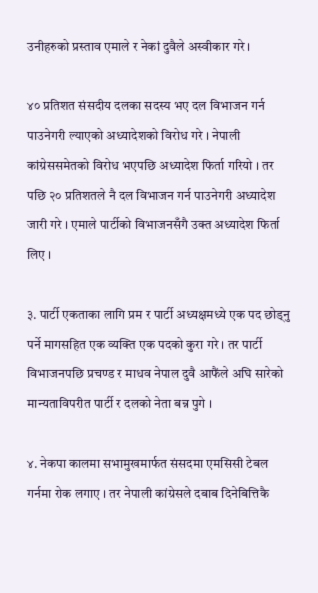उनीहरुको प्रस्ताव एमाले र नेकां दुवैले अस्वीकार गरे ।

४० प्रतिशत संसदीय दलका सदस्य भए दल विभाजन गर्न पाउनेगरी ल्याएको अध्यादेशको विरोध गरे । नेपाली कांग्रेससमेतको विरोध भएपछि अध्यादेश फिर्ता गरियो । तर पछि २० प्रतिशतले नै दल विभाजन गर्न पाउनेगरी अध्यादेश जारी गरे । एमाले पार्टीको विभाजनसँगै उक्त अध्यादेश फिर्ता लिए ।

३. पार्टी एकताका लागि प्रम र पार्टी अध्यक्षमध्ये एक पद छोड्नु पर्ने मागसहित एक व्यक्ति एक पदको कुरा गरे । तर पार्टी विभाजनपछि प्रचण्ड र माधव नेपाल दुवै आफैंले अघि सारेको मान्यताविपरीत पार्टी र दलको नेता बन्न पुगे ।

४. नेकपा कालमा सभामुखमार्फत संसदमा एमसिसी टेबल गर्नमा रोक लगाए । तर नेपाली कांग्रेसले दबाब दिनेबित्तिकै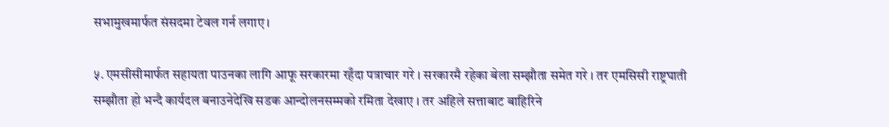सभामुखमार्फत संसदमा टेवल गर्न लगाए ।

५. एमसीसीमार्फत सहायता पाउनका लागि आफू सरकारमा रहँदा पत्राचार गरे । सरकारमै रहेका बेला सम्झौता समेत गरे । तर एमसिसी राष्ट्रघाती सम्झौता हो भन्दै कार्यदल बनाउनेदेखि सडक आन्दोलनसम्मको रमिता देखाए । तर अहिले सत्ताबाट बाहिरिने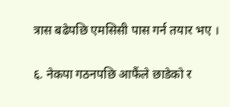त्रास बढेपछि एमसिसी पास गर्न तयार भए ।

६. नेकपा गठनपछि आफैंले छाडेको र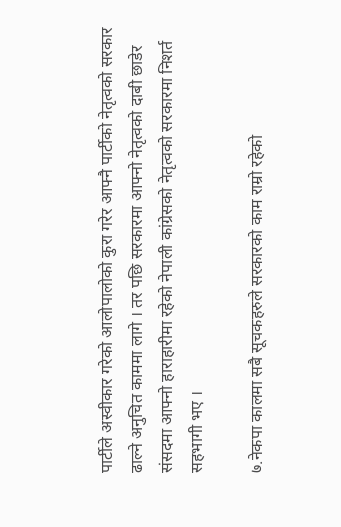पार्टीले अस्वीकार गरेको आलोपालोको कुरा गरेर आफ्नै पार्टीको नेतृत्वको सरकार ढाल्ने अनुचित काममा लागे । तर पछि सरकारमा आफ्नो नेतृत्वको दाबी छाडेर संसदमा आफ्नो हाराहारीमा रहेको नेपाली कांग्रेसको नेतृत्वको सरकारमा निशर्त सहभागी भए ।

७.नेकपा कालमा सबै सूचकहरुले सरकारको काम राम्रो रहेको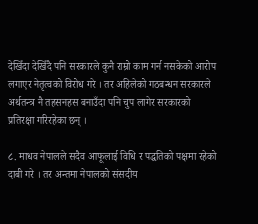देखिँदा देखिँदै पनि सरकारले कुनै राम्रो काम गर्न नसकेको आरोप लगाएर नेतृत्वको विरोध गरे । तर अहिलेको गठबन्धन सरकारले अर्थतन्त्र नै तहसनहस बनाउँदा पनि चुप लागेर सरकारको प्रतिरक्षा गरिरहेका छन् ।

८. माधव नेपालले सदैव आफूलाई विधि र पद्धतिको पक्षमा रहेको दाबी गरे । तर अन्तमा नेपालको संसदीय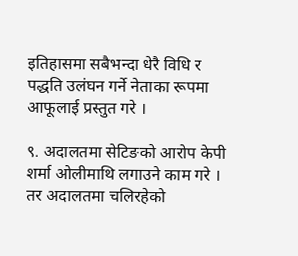इतिहासमा सबैभन्दा धेरै विधि र पद्धति उलंघन गर्ने नेताका रूपमा आफूलाई प्रस्तुत गरे ।

९. अदालतमा सेटिङको आरोप केपी शर्मा ओलीमाथि लगाउने काम गरे । तर अदालतमा चलिरहेको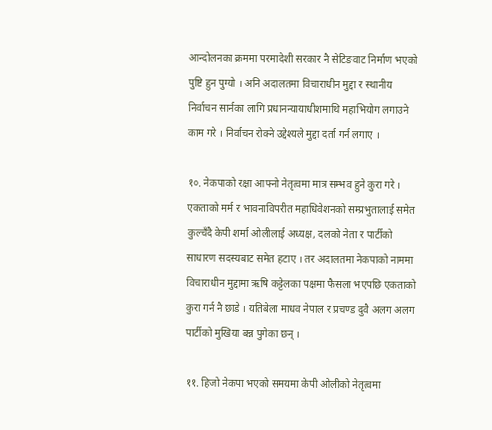आन्दोलनका क्रममा परमादेशी सरकार नै सेटिङवाट निर्माण भएको पुष्टि हुन पुग्यो । अनि अदालतमा विचाराधीन मुद्दा र स्थानीय निर्वाचन सार्नका लागि प्रधानन्यायाधीशमाथि महाभियोग लगाउने काम गरे । निर्वाचन रोक्ने उद्देश्यले मुद्दा दर्ता गर्न लगाए ।

१०. नेकपाको रक्षा आफ्नो नेतृत्वमा मात्र सम्भव हुने कुरा गरे । एकताको मर्म र भावनाविपरीत महाधिवेशनको सम्प्रभुतालाई समेत कुल्चँदै केपी शर्मा ओलीलाई अध्यक्ष, दलको नेता र पार्टीको साधारण सदस्यबाट समेत हटाए । तर अदालतमा नेकपाको नाममा विचाराधीन मुद्दामा ऋषि कट्टेलका पक्षमा फैसला भएपछि एकताको कुरा गर्न नै छाडे । यतिबेला माधव नेपाल र प्रचण्ड दुवै अलग अलग पार्टीको मुखिया बन्न पुगेका छन् ।

११. हिजो नेकपा भएको समयमा केपी ओलीको नेतृत्वमा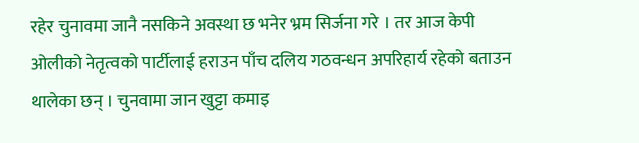रहेर चुनावमा जानै नसकिने अवस्था छ भनेर भ्रम सिर्जना गरे । तर आज केपी ओलीको नेतृत्वको पार्टीलाई हराउन पाँच दलिय गठवन्धन अपरिहार्य रहेको बताउन थालेका छन् । चुनवामा जान खुट्टा कमाइ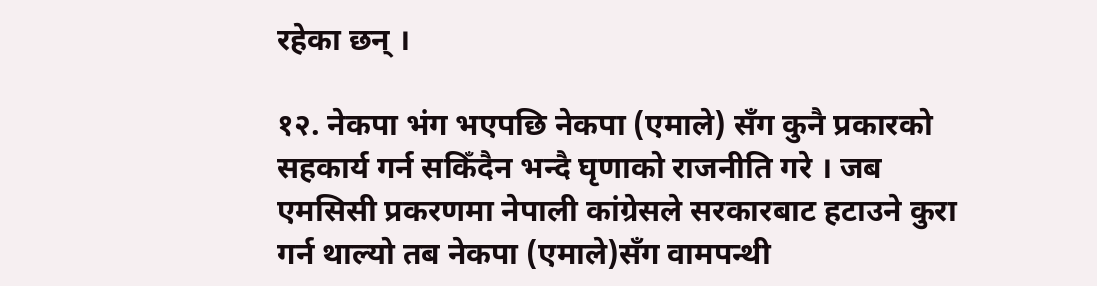रहेका छन् ।

१२. नेकपा भंग भएपछि नेकपा (एमाले) सँग कुनै प्रकारको सहकार्य गर्न सकिँदैन भन्दै घृणाको राजनीति गरे । जब एमसिसी प्रकरणमा नेपाली कांग्रेसले सरकारबाट हटाउने कुरा गर्न थाल्यो तब नेकपा (एमाले)सँग वामपन्थी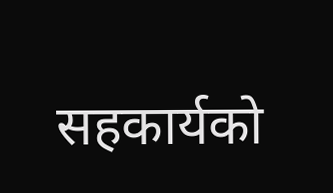सहकार्यको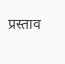प्रस्ताव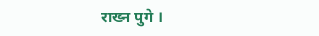राख्न पुगे ।